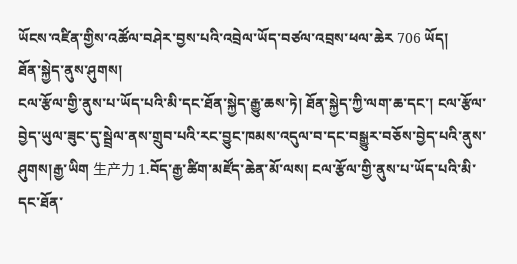ཡོངས་འཛིན་གྱིས་འཚོལ་བཤེར་བྱས་པའི་འབྲེལ་ཡོད་བཙལ་འབྲས་ཕལ་ཆེར 706 ཡོད།
ཐོན་སྐྱེད་ནུས་ཤུགས།
ངལ་རྩོལ་གྱི་ནུས་པ་ཡོད་པའི་མི་དང་ཐོན་སྐྱེད་རྒྱུ་ཆས་ཏེ། ཐོན་སྐྱེད་ཀྱི་ལག་ཆ་དང་། ངལ་རྩོལ་བྱེད་ཡུལ་ཟུང་དུ་སྦྲེལ་ནས་གྲུབ་པའི་རང་བྱུང་ཁམས་འདུལ་བ་དང་བསྒྱུར་བཅོས་བྱེད་པའི་ནུས་ཤུགས།རྒྱ་ཡིག 生产力 1.བོད་རྒྱ་ཚིག་མཛོད་ཆེན་མོ་ལས། ངལ་རྩོལ་གྱི་ནུས་པ་ཡོད་པའི་མི་དང་ཐོན་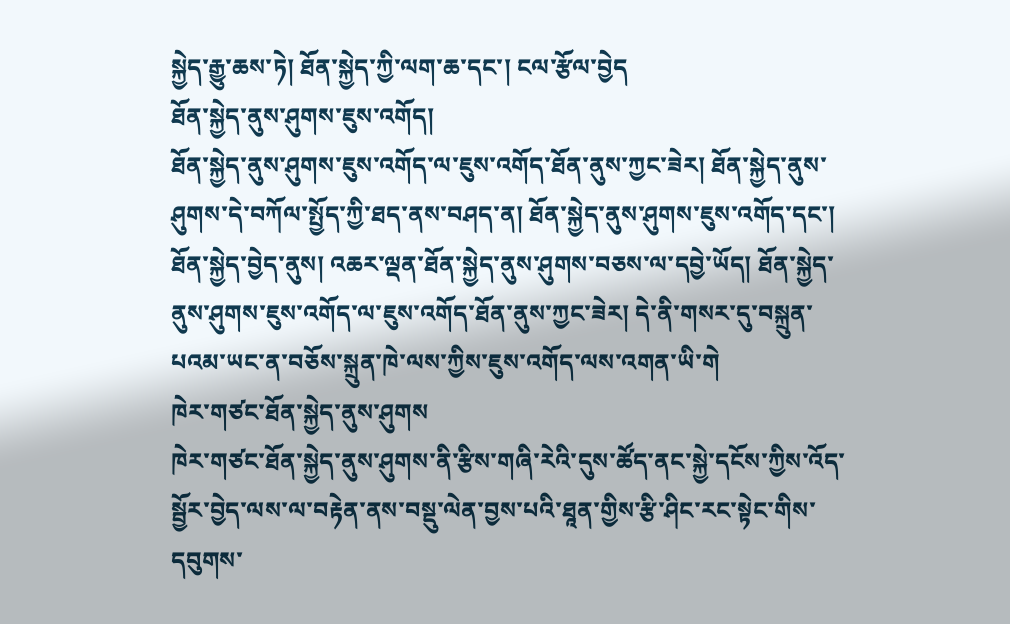སྐྱེད་རྒྱུ་ཆས་ཏེ། ཐོན་སྐྱེད་ཀྱི་ལག་ཆ་དང་། ངལ་རྩོལ་བྱེད
ཐོན་སྐྱེད་ནུས་ཤུགས་ཇུས་འགོད།
ཐོན་སྐྱེད་ནུས་ཤུགས་ཇུས་འགོད་ལ་ཇུས་འགོད་ཐོན་ནུས་ཀྱང་ཟེར། ཐོན་སྐྱེད་ནུས་ཤུགས་དེ་བཀོལ་སྤྱོད་ཀྱི་ཐད་ནས་བཤད་ན། ཐོན་སྐྱེད་ནུས་ཤུགས་ཇུས་འགོད་དང་། ཐོན་སྐྱེད་བྱེད་ནུས། འཆར་ལྡན་ཐོན་སྐྱེད་ནུས་ཤུགས་བཅས་ལ་དབྱེ་ཡོད། ཐོན་སྐྱེད་ནུས་ཤུགས་ཇུས་འགོད་ལ་ཇུས་འགོད་ཐོན་ནུས་ཀྱང་ཟེར། དེ་ནི་གསར་དུ་བསྐྲུན་པའམ་ཡང་ན་བཅོས་སྐྲུན་ཁེ་ལས་ཀྱིས་ཇུས་འགོད་ལས་འགན་ཡི་གེ
ཁེར་གཙང་ཐོན་སྐྱེད་ནུས་ཤུགས
ཁེར་གཙང་ཐོན་སྐྱེད་ནུས་ཤུགས་ནི་རྩིས་གཞི་རེའི་དུས་ཚོད་ནང་སྐྱེ་དངོས་ཀྱིས་འོད་སྦྱོར་བྱེད་ལས་ལ་བརྟེན་ནས་བསྡུ་ལེན་བྱས་པའི་ཐཱན་གྱིས་རྩི་ཤིང་རང་སྟེང་གིས་དབུགས་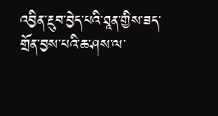འབྱིན་རྔུབ་བྱེད་པའི་ཐཱན་གྱིས་ཟད་གྲོན་བྱས་པའི་ཆ་ཤས་ལ་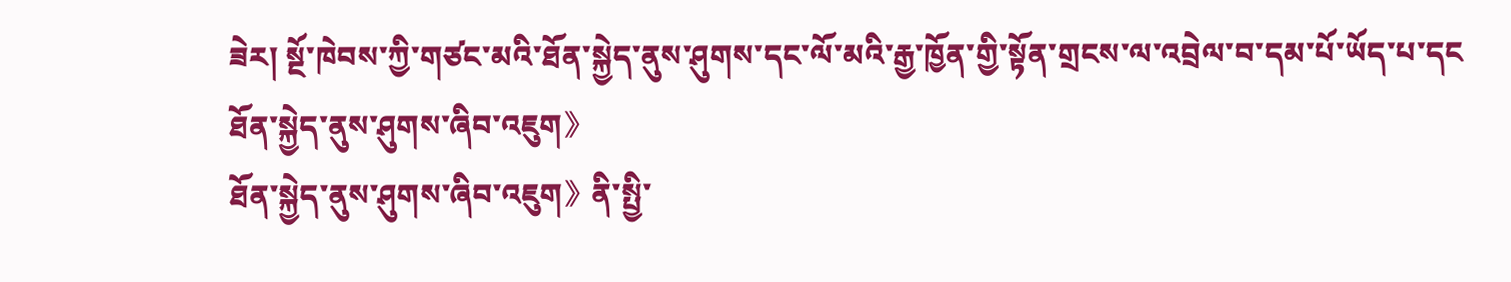ཟེར། སྔོ་ཁེབས་ཀྱི་གཙང་མའི་ཐོན་སྐྱེད་ནུས་ཤུགས་དང་ལོ་མའི་རྒྱ་ཁྱོན་གྱི་སྟོན་གྲངས་ལ་འབྲེལ་བ་དམ་པོ་ཡོད་པ་དང
ཐོན་སྐྱེད་ནུས་ཤུགས་ཞིབ་འཇུག》
ཐོན་སྐྱེད་ནུས་ཤུགས་ཞིབ་འཇུག》ནི་སྤྱི་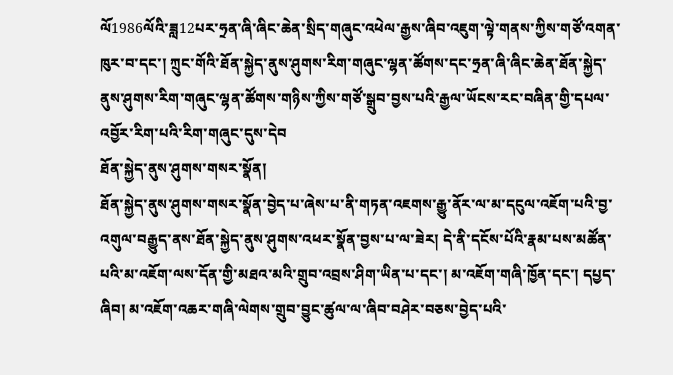ལོ1986ལོའི་ཟླ12པར་ཧྲན་ཞི་ཞིང་ཆེན་སྲིད་གཞུང་འཕེལ་རྒྱས་ཞིབ་འཇུག་ལྟེ་གནས་ཀྱིས་གཙོ་འགན་ཁུར་བ་དང་། ཀྲུང་གོའི་ཐོན་སྐྱེད་ནུས་ཤུགས་རིག་གཞུང་ལྷན་ཚོགས་དང་ཧྲན་ཞི་ཞིང་ཆེན་ཐོན་སྐྱེད་ནུས་ཤུགས་རིག་གཞུང་ལྷན་ཚོགས་གཉིས་ཀྱིས་གཙོ་སྒྲུབ་བྱས་པའི་རྒྱལ་ཡོངས་རང་བཞིན་གྱི་དཔལ་འབྱོར་རིག་པའི་རིག་གཞུང་དུས་དེབ
ཐོན་སྐྱེད་ནུས་ཤུགས་གསར་སྣོན།
ཐོན་སྐྱེད་ནུས་ཤུགས་གསར་སྣོན་བྱེད་པ་ཞེས་པ་ནི་གཏན་འཇགས་རྒྱུ་ནོར་ལ་མ་དངུལ་འཇོག་པའི་བྱ་འགུལ་བརྒྱུད་ནས་ཐོན་སྐྱེད་ནུས་ཤུགས་འཕར་སྣོན་བྱས་པ་ལ་ཟེར། དེ་ནི་དངོས་པོའི་རྣམ་པས་མཚོན་པའི་མ་འཇོག་ལས་དོན་གྱི་མཐའ་མའི་གྲུབ་འབྲས་ཤིག་ཡིན་པ་དང་། མ་འཇོག་གཞི་ཁྱོན་དང་། དཔྱད་ཞིབ། མ་འཇོག་འཆར་གཞི་ལེགས་གྲུབ་བྱུང་ཚུལ་ལ་ཞིབ་བཤེར་བཅས་བྱེད་པའི་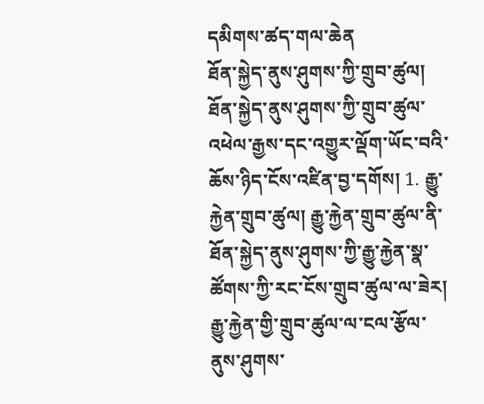དམིགས་ཚད་གལ་ཆེན
ཐོན་སྐྱེད་ནུས་ཤུགས་ཀྱི་གྲུབ་ཚུལ།
ཐོན་སྐྱེད་ནུས་ཤུགས་ཀྱི་གྲུབ་ཚུལ་འཕེལ་རྒྱས་དང་འགྱུར་ལྡོག་ཡོང་བའི་ཆོས་ཉིད་ངོས་འཛིན་བྱ་དགོས། 1. རྒྱུ་རྐྱེན་གྲུབ་ཚུལ། རྒྱུ་རྐྱེན་གྲུབ་ཚུལ་ནི་ཐོན་སྐྱེད་ནུས་ཤུགས་ཀྱི་རྒྱུ་རྐྱེན་སྣ་ཚོགས་ཀྱི་རང་ངོས་གྲུབ་ཚུལ་ལ་ཟེར། རྒྱུ་རྐྱེན་གྱི་གྲུབ་ཚུལ་ལ་ངལ་རྩོལ་ནུས་ཤུགས་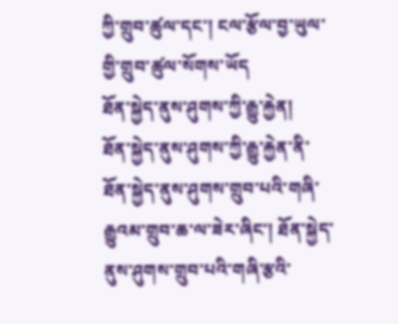ཀྱི་གྲུབ་ཚུལ་དང་། ངལ་རྩོལ་བྱ་ཡུལ་གྱི་གྲུབ་ཚུལ་སོགས་ཡོད
ཐོན་སྐྱེད་ནུས་ཤུགས་ཀྱི་རྒྱུ་རྐྱེན།
ཐོན་སྐྱེད་ནུས་ཤུགས་ཀྱི་རྒྱུ་རྐྱེན་ནི་ཐོན་སྐྱེད་ནུས་ཤུགས་གྲུབ་པའི་གཞི་རྒྱུའམ་གྲུབ་ཆ་ལ་ཟེར་ཞིང་། ཐོན་སྐྱེད་ནུས་ཤུགས་གྲུབ་པའི་གཞི་རྩའི་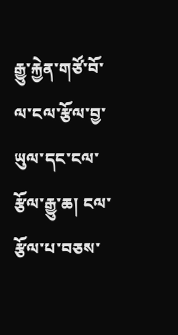རྒྱུ་རྐྱེན་གཙོ་བོ་ལ་ངལ་རྩོལ་བྱ་ཡུལ་དང་ངལ་རྩོལ་རྒྱུ་ཆ། ངལ་རྩོལ་པ་བཅས་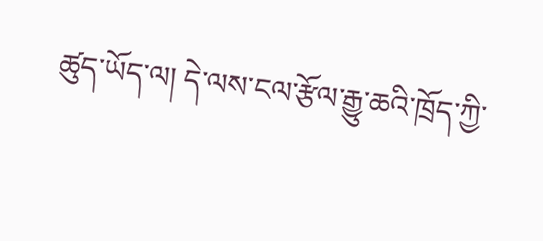ཚུད་ཡོད་ལ། དེ་ལས་ངལ་རྩོལ་རྒྱུ་ཆའི་ཁྲོད་ཀྱི་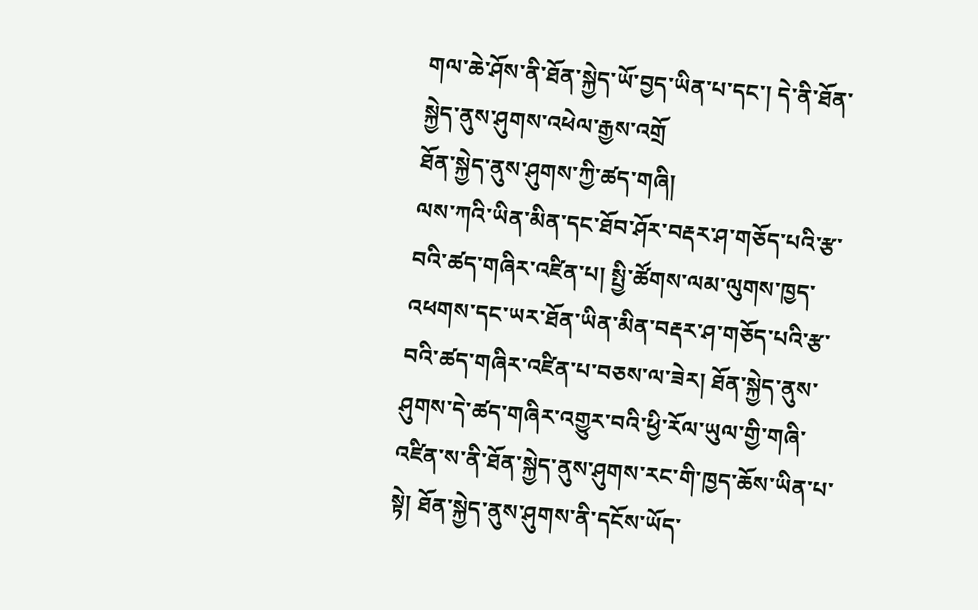གལ་ཆེ་ཤོས་ནི་ཐོན་སྐྱེད་ཡོ་བྱད་ཡིན་པ་དང་། དེ་ནི་ཐོན་སྐྱེད་ནུས་ཤུགས་འཕེལ་རྒྱས་འགྲོ
ཐོན་སྐྱེད་ནུས་ཤུགས་ཀྱི་ཚད་གཞི།
ལས་ཀའི་ཡིན་མིན་དང་ཐོབ་ཤོར་བརྡར་ཤ་གཅོད་པའི་རྩ་བའི་ཚད་གཞིར་འཛིན་པ། སྤྱི་ཚོགས་ལམ་ལུགས་ཁྱད་འཕགས་དང་ཡར་ཐོན་ཡིན་མིན་བརྡར་ཤ་གཅོད་པའི་རྩ་བའི་ཚད་གཞིར་འཛིན་པ་བཅས་ལ་ཟེར། ཐོན་སྐྱེད་ནུས་ཤུགས་དེ་ཚད་གཞིར་འགྱུར་བའི་ཕྱི་རོལ་ཡུལ་གྱི་གཞི་འཛིན་ས་ནི་ཐོན་སྐྱེད་ནུས་ཤུགས་རང་གི་ཁྱད་ཆོས་ཡིན་པ་སྟེ། ཐོན་སྐྱེད་ནུས་ཤུགས་ནི་དངོས་ཡོད་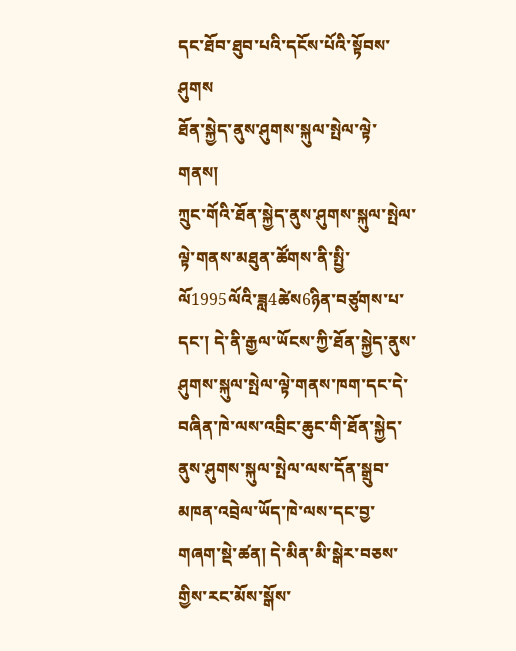དང་ཐོབ་ཐུབ་པའི་དངོས་པོའི་སྟོབས་ཤུགས
ཐོན་སྐྱེད་ནུས་ཤུགས་སྐུལ་སྤེལ་ལྟེ་གནས།
ཀྲུང་གོའི་ཐོན་སྐྱེད་ནུས་ཤུགས་སྐུལ་སྤེལ་ལྟེ་གནས་མཐུན་ཚོགས་ནི་སྤྱི་ལོ1995ལོའི་ཟླ4ཚེས6ཉིན་བཙུགས་པ་དང་། དེ་ནི་རྒྱལ་ཡོངས་ཀྱི་ཐོན་སྐྱེད་ནུས་ཤུགས་སྐུལ་སྤེལ་ལྟེ་གནས་ཁག་དང་དེ་བཞིན་ཁེ་ལས་འབྲིང་ཆུང་གི་ཐོན་སྐྱེད་ནུས་ཤུགས་སྐུལ་སྤེལ་ལས་དོན་སྒྲུབ་མཁན་འབྲེལ་ཡོད་ཁེ་ལས་དང་བྱ་གཞག་སྡེ་ཚན། དེ་མིན་མི་སྒེར་བཅས་གྱིས་རང་མོས་སྒོས་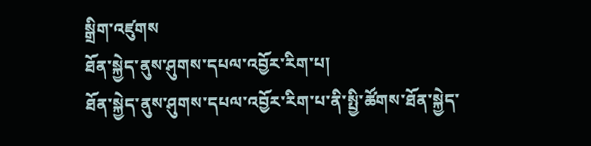སྒྲིག་འཛུགས
ཐོན་སྐྱེད་ནུས་ཤུགས་དཔལ་འབྱོར་རིག་པ།
ཐོན་སྐྱེད་ནུས་ཤུགས་དཔལ་འབྱོར་རིག་པ་ནི་སྤྱི་ཚོགས་ཐོན་སྐྱེད་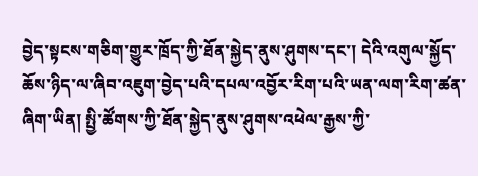བྱེད་སྟངས་གཅིག་གྱུར་ཁྲོད་ཀྱི་ཐོན་སྐྱེད་ནུས་ཤུགས་དང་། དེའི་འགུལ་སྐྱོད་ཆོས་ཉིད་ལ་ཞིབ་འཇུག་བྱེད་པའི་དཔལ་འབྱོར་རིག་པའི་ཡན་ལག་རིག་ཚན་ཞིག་ཡིན། སྤྱི་ཚོགས་ཀྱི་ཐོན་སྐྱེད་ནུས་ཤུགས་འཕེལ་རྒྱས་ཀྱི་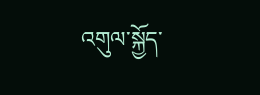འགུལ་སྐྱོད་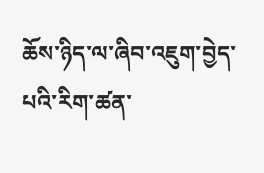ཆོས་ཉིད་ལ་ཞིབ་འཇུག་བྱེད་པའི་རིག་ཚན་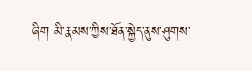ཞིག མི་རྣམས་ཀྱིས་ཐོན་སྐྱེད་ནུས་ཤུགས་